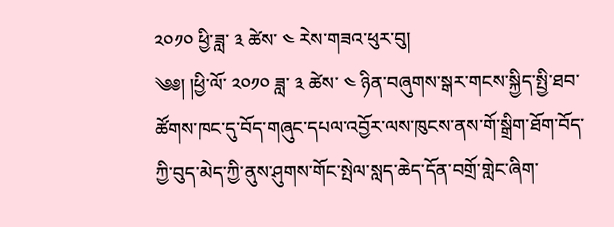༢༠༡༠ ཕྱི་ཟླ་ ༣ ཚེས་ ༤ རེས་གཟའ་ཕུར་བུ།
༄༅། །ཕྱི་ལོ་ ༢༠༡༠ ཟླ་ ༣ ཚེས་ ༤ ཉིན་བཞུགས་སྒར་གངས་སྐྱིད་སྤྱི་ཐབ་ཚོགས་ཁང་དུ་བོད་གཞུང་དཔལ་འབྱོར་ལས་ཁུངས་ནས་གོ་སྒྲིག་ཐོག་བོད་ཀྱི་བུད་མེད་ཀྱི་ནུས་ཤུགས་གོང་སྤེལ་སླད་ཆེད་དོན་བགྲོ་གླེང་ཞིག་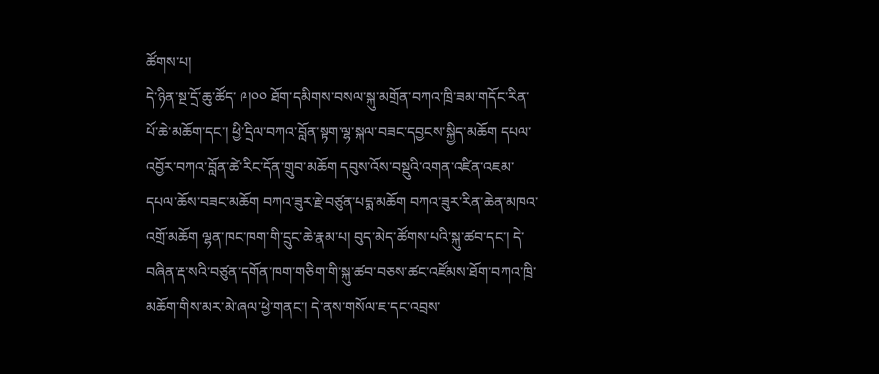ཚོགས་པ།
དེ་ཉིན་སྔ་དྲོ་ཆུ་ཚོད་ ༩།༠༠ ཐོག་དམིགས་བསལ་སྐུ་མགྲོན་བཀའ་ཁྲི་ཟམ་གདོང་རིན་པོ་ཆེ་མཆོག་དང་། ཕྱི་དྲིལ་བཀའ་བློན་སྟག་ལྷ་སྐལ་བཟང་དབྱངས་སྐྱིད་མཆོག དཔལ་འབྱོར་བཀའ་བློན་ཚེ་རིང་དོན་གྲུབ་མཆོག དབུས་འོས་བསྡུའི་འགན་འཛིན་འཇམ་དཔལ་ཆོས་བཟང་མཆོག བཀའ་ཟུར་རྗེ་བཙུན་པདྨ་མཆོག བཀའ་ཟུར་རིན་ཆེན་མཁའ་འགྲོ་མཆོག ལྷན་ཁང་ཁག་གི་དྲུང་ཆེ་རྣམ་པ། བུད་མེད་ཚོགས་པའི་སྐུ་ཚབ་དང་། དེ་བཞིན་རྡ་སའི་བཙུན་དགོན་ཁག་གཅིག་གི་སྐུ་ཚབ་བཅས་ཚང་འཛོམས་ཐོག་བཀའ་ཁྲི་མཆོག་གིས་མར་མེ་ཞལ་ཕྱེ་གནང་། དེ་ནས་གསོལ་ཇ་དང་འབྲས་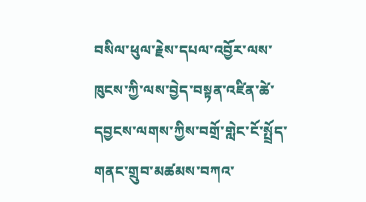བསིལ་ཕུལ་རྗེས་དཔལ་འབྱོར་ལས་ཁུངས་ཀྱི་ལས་བྱེད་བསྟན་འཛིན་ཚེ་དབྱངས་ལགས་ཀྱིས་བགྲོ་གླེང་ངོ་སྤྲོད་གནང་གྲུབ་མཚམས་བཀའ་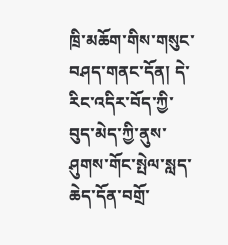ཁྲི་མཆོག་གིས་གསུང་བཤད་གནང་དོན། དེ་རིང་འདིར་བོད་ཀྱི་བུད་མེད་ཀྱི་ནུས་ཤུགས་གོང་སྤེལ་སླད་ཆེད་དོན་བགྲོ་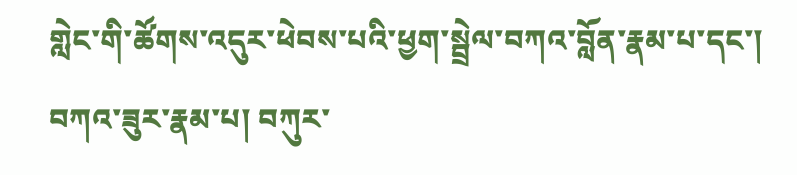གླེང་གི་ཚོགས་འདུར་ཕེབས་པའི་ཕྱག་སྦྲེལ་བཀའ་བློན་རྣམ་པ་དང་། བཀའ་ཟུར་རྣམ་པ། བཀུར་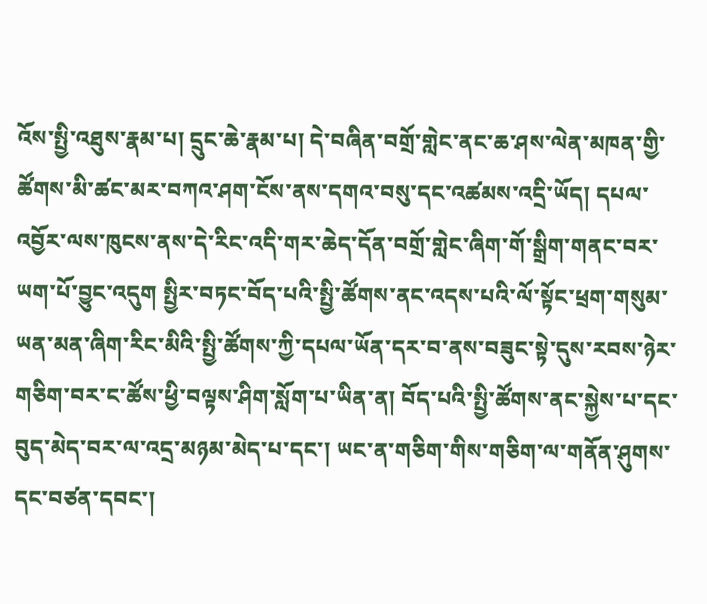འོས་སྤྱི་འཐུས་རྣམ་པ། དྲུང་ཆེ་རྣམ་པ། དེ་བཞིན་བགྲོ་གླེང་ནང་ཆ་ཤས་ལེན་མཁན་གྱི་ཚོགས་མི་ཚང་མར་བཀའ་ཤག་ངོས་ནས་དགའ་བསུ་དང་འཚམས་འདྲི་ཡོད། དཔལ་འབྱོར་ལས་ཁུངས་ནས་དེ་རིང་འདི་གར་ཆེད་དོན་བགྲོ་གླེང་ཞིག་གོ་སྒྲིག་གནང་བར་ཡག་པོ་བྱུང་འདུག སྤྱིར་བཏང་བོད་པའི་སྤྱི་ཚོགས་ནང་འདས་པའི་ལོ་སྟོང་ཕྲག་གསུམ་ཡན་མན་ཞིག་རིང་མིའི་སྤྱི་ཚོགས་ཀྱི་དཔལ་ཡོན་དར་བ་ནས་བཟུང་སྟེ་དུས་རབས་ཉེར་གཅིག་བར་ང་ཚོས་ཕྱི་བལྟས་ཤིག་སློག་པ་ཡིན་ན། བོད་པའི་སྤྱི་ཚོགས་ནང་སྐྱེས་པ་དང་བུད་མེད་བར་ལ་འདྲ་མཉམ་མེད་པ་དང་། ཡང་ན་གཅིག་གིས་གཅིག་ལ་གནོན་ཤུགས་དང་བཙན་དབང་།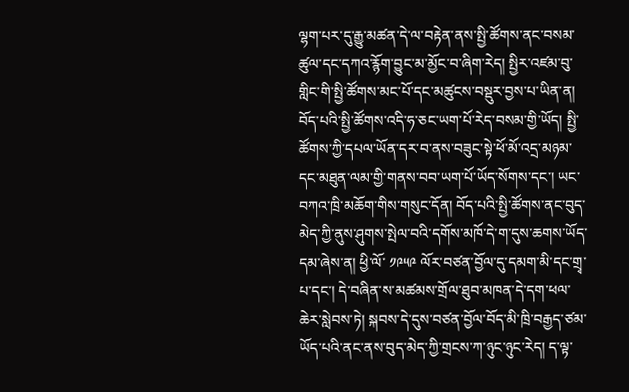ལྷག་པར་དུ་རྒྱུ་མཚན་དེ་ལ་བརྟེན་ནས་སྤྱི་ཚོགས་ནང་བསམ་ཚུལ་དང་དཀའ་རྙོག་བྱུང་མ་མྱོང་བ་ཞིག་རེད། སྤྱིར་འཛམ་བུ་གླིང་གི་སྤྱི་ཚོགས་མང་པོ་དང་མཚུངས་བསྡུར་བྱས་པ་ཡིན་ན། བོད་པའི་སྤྱི་ཚོགས་འདི་ཧ་ཅང་ཡག་པོ་རེད་བསམ་གྱི་ཡོད། སྤྱི་ཚོགས་ཀྱི་དཔལ་ཡོན་དར་བ་ནས་བཟུང་སྟེ་ཕོ་མོ་འདྲ་མཉམ་དང་མཐུན་ལམ་གྱི་གནས་བབ་ཡག་པོ་ཡོད་སོགས་དང་། ཡང་བཀའ་ཁྲི་མཆོག་གིས་གསུང་དོན། བོད་པའི་སྤྱི་ཚོགས་ནང་བུད་མེད་ཀྱི་ནུས་ཤུགས་སྤེལ་བའི་དགོས་མཁོ་དེ་ག་དུས་ཆགས་ཡོད་དམ་ཞེས་ན། ཕྱི་ལོ་ ༡༩༥༩ ལོར་བཙན་བྱོལ་དུ་དམག་མི་དང་གྲྭ་པ་དང་། དེ་བཞིན་ས་མཚམས་གྲོལ་ཐུབ་མཁན་དེ་དག་ཕལ་ཆེར་སླེབས་ཏེ། སྐབས་དེ་དུས་བཙན་བྱོལ་བོད་མི་ཁྲི་བརྒྱད་ཙམ་ཡོད་པའི་ནང་ནས་བུད་མེད་ཀྱི་གྲངས་ཀ་ཉུང་ཉུང་རེད། ད་ལྟ་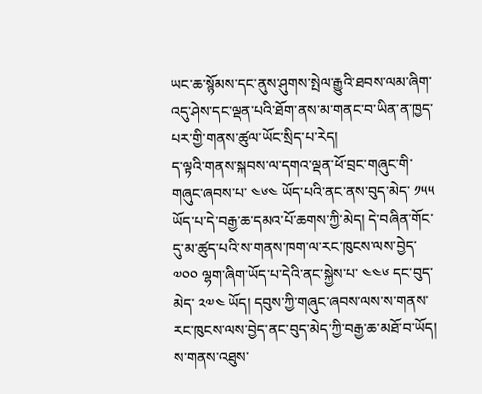ཡང་ཆ་སྙོམས་དང་ནུས་ཤུགས་སྤེལ་རྒྱུའི་ཐབས་ལམ་ཞིག་འདུ་ཤེས་དང་ལྡན་པའི་ཐོག་ནས་མ་གནང་བ་ཡིན་ན་ཁྱད་པར་གྱི་གནས་ཚུལ་ཡོང་སྲིད་པ་རེད།
ད་ལྟའི་གནས་སྐབས་ལ་དགའ་ལྡན་ཕོ་བྲང་གཞུང་གི་གཞུང་ཞབས་པ་ ༤༦༤ ཡོད་པའི་ནང་ནས་བུད་མེད་ ༡༥༥ ཡོད་པ་དེ་བརྒྱ་ཆ་དམའ་པོ་ཆགས་ཀྱི་མེད། དེ་བཞིན་གོང་དུ་མ་ཚུད་པའི་ས་གནས་ཁག་ལ་རང་ཁུངས་ལས་བྱེད་ ༧༠༠ ལྷག་ཞིག་ཡོད་པ་དེའི་ནང་སྐྱེས་པ་ ༤༤༦ དང་བུད་མེད་ ༢༧༤ ཡོད། དབུས་ཀྱི་གཞུང་ཞབས་ལས་ས་གནས་རང་ཁུངས་ལས་བྱེད་ནང་བུད་མེད་ཀྱི་བརྒྱ་ཆ་མཐོ་བ་ཡོད། ས་གནས་འཐུས་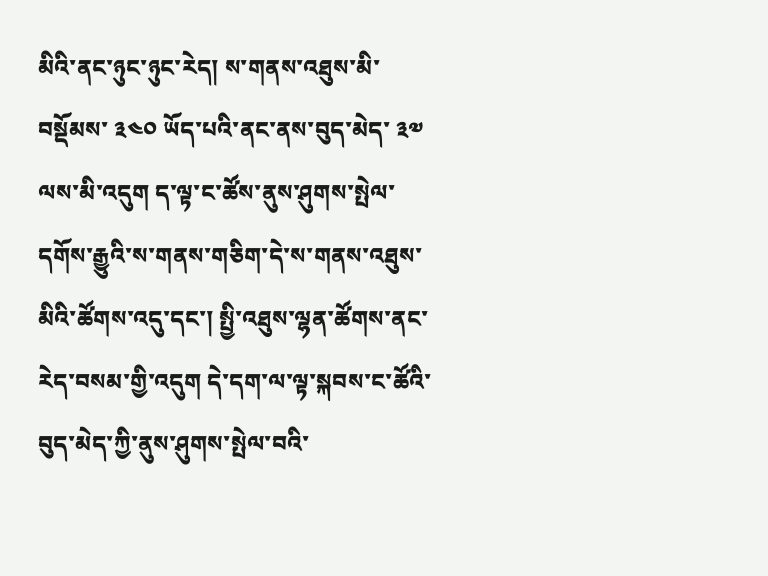མིའི་ནང་ཉུང་ཉུང་རེད། ས་གནས་འཐུས་མི་བསྡོམས་ ༣༤༠ ཡོད་པའི་ནང་ནས་བུད་མེད་ ༣༧ ལས་མི་འདུག ད་ལྟ་ང་ཚོས་ནུས་ཤུགས་སྤེལ་དགོས་རྒྱུའི་ས་གནས་གཅིག་དེ་ས་གནས་འཐུས་མིའི་ཚོགས་འདུ་དང་། སྤྱི་འཐུས་ལྷན་ཚོགས་ནང་རེད་བསམ་གྱི་འདུག དེ་དག་ལ་ལྟ་སྐབས་ང་ཚོའི་བུད་མེད་ཀྱི་ནུས་ཤུགས་སྤེལ་བའི་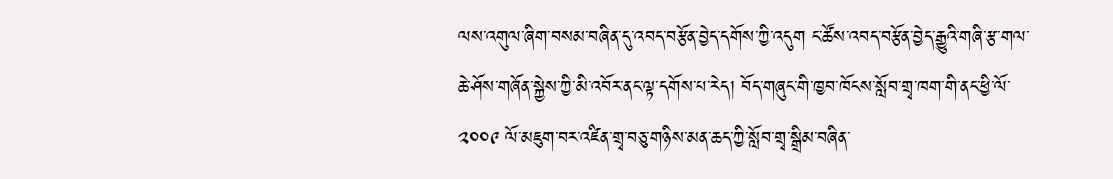ལས་འགུལ་ཞིག་བསམ་བཞིན་དུ་འབད་བརྩོན་བྱེད་དགོས་ཀྱི་འདུག ང་ཚོས་འབད་བརྩོན་བྱེད་རྒྱུའི་གཞི་རྩ་གལ་ཆེ་ཤོས་གཞོན་སྐྱེས་ཀྱི་མི་འབོར་ནང་ལྟ་དགོས་པ་རེད། བོད་གཞུང་གི་ཁྱབ་ཁོངས་སློབ་གྲྭ་ཁག་གི་ནང་ཕྱི་ལོ་ ༢༠༠༩ ལོ་མཇུག་བར་འཛིན་གྲྭ་བཅུ་གཉིས་མན་ཆད་ཀྱི་སློབ་གྲྭ་སྒྲིམ་བཞིན་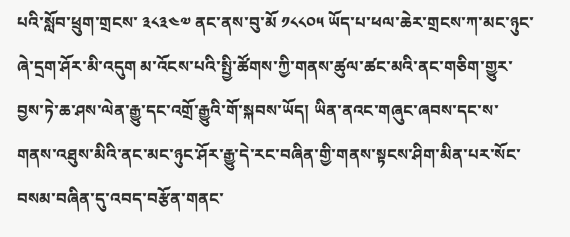པའི་སློབ་ཕྲུག་གྲངས་ ༣༨༣༤༧ ནང་ནས་བུ་མོ ༡༨༨༠༥ ཡོད་པ་ཕལ་ཆེར་གྲངས་ཀ་མང་ཉུང་ཞེ་དྲག་ཤོར་མི་འདུག མ་འོངས་པའི་སྤྱི་ཚོགས་ཀྱི་གནས་ཚུལ་ཚང་མའི་ནང་གཅིག་གྱུར་བྱས་ཏེ་ཆ་ཤས་ལེན་རྒྱུ་དང་འགྲོ་རྒྱུའི་གོ་སྐབས་ཡོད། ཡིན་ནའང་གཞུང་ཞབས་དང་ས་གནས་འཐུས་མིའི་ནང་མང་ཉུང་ཤོར་རྒྱུ་དེ་རང་བཞིན་གྱི་གནས་སྟངས་ཤིག་མིན་པར་སོང་བསམ་བཞིན་དུ་འབད་བརྩོན་གནང་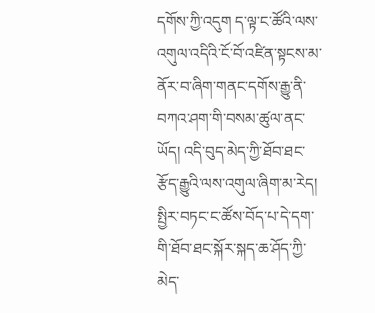དགོས་ཀྱི་འདུག ད་ལྟ་ང་ཚོའི་ལས་འགུལ་འདིའི་ངོ་བོ་འཛིན་སྟངས་མ་ནོར་བ་ཞིག་གནང་དགོས་རྒྱུ་ནི་བཀའ་ཤག་གི་བསམ་ཚུལ་ནང་ཡོད། འདི་བུད་མེད་ཀྱི་ཐོབ་ཐང་རྩོད་རྒྱུའི་ལས་འགུལ་ཞིག་མ་རེད།
སྤྱིར་བཏང་ང་ཚོས་བོད་པ་དེ་དག་གི་ཐོབ་ཐང་སྐོར་སྐད་ཆ་ཤོད་ཀྱི་མེད་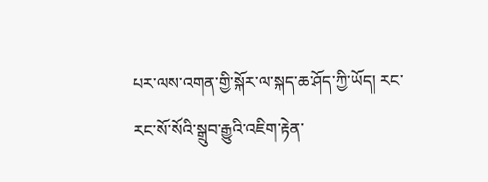པར་ལས་འགན་གྱི་སྐོར་ལ་སྐད་ཆ་ཤོད་ཀྱི་ཡོད། རང་རང་སོ་སོའི་སྒྲུབ་རྒྱུའི་འཇིག་རྟེན་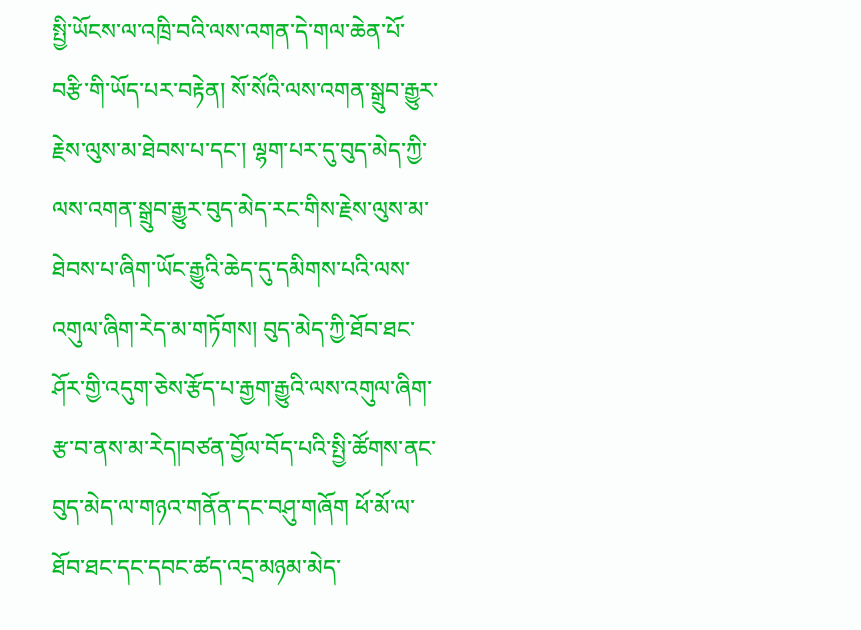སྤྱི་ཡོངས་ལ་འཁྲི་བའི་ལས་འགན་དེ་གལ་ཆེན་པོ་བརྩི་གི་ཡོད་པར་བརྟེན། སོ་སོའི་ལས་འགན་སྒྲུབ་རྒྱུར་རྗེས་ལུས་མ་ཐེབས་པ་དང་། ལྷག་པར་དུ་བུད་མེད་ཀྱི་ལས་འགན་སྒྲུབ་རྒྱུར་བུད་མེད་རང་གིས་རྗེས་ལུས་མ་ཐེབས་པ་ཞིག་ཡོང་རྒྱུའི་ཆེད་དུ་དམིགས་པའི་ལས་འགུལ་ཞིག་རེད་མ་གཏོགས། བུད་མེད་ཀྱི་ཐོབ་ཐང་ཤོར་གྱི་འདུག་ཅེས་རྩོད་པ་རྒྱག་རྒྱུའི་ལས་འགུལ་ཞིག་རྩ་བ་ནས་མ་རེད།བཙན་བྱོལ་བོད་པའི་སྤྱི་ཚོགས་ནང་བུད་མེད་ལ་གཉའ་གནོན་དང་བཤུ་གཞོག ཕོ་མོ་ལ་ཐོབ་ཐང་དང་དབང་ཚད་འདྲ་མཉམ་མེད་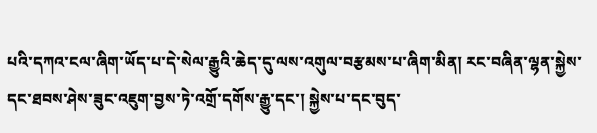པའི་དཀའ་ངལ་ཞིག་ཡོད་པ་དེ་སེལ་རྒྱུའི་ཆེད་དུ་ལས་འགུལ་བརྩམས་པ་ཞིག་མིན། རང་བཞིན་ལྷན་སྐྱེས་དང་ཐབས་ཤེས་ཟུང་འཇུག་བྱས་ཏེ་འགྲོ་དགོས་རྒྱུ་དང་། སྐྱེས་པ་དང་བུད་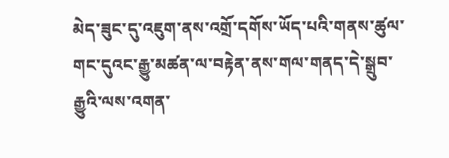མེད་ཟུང་དུ་འཇུག་ནས་འགྲོ་དགོས་ཡོད་པའི་གནས་ཚུལ་གང་དུའང་རྒྱུ་མཚན་ལ་བརྟེན་ནས་གལ་གནད་དེ་སྒྲུབ་རྒྱུའི་ལས་འགན་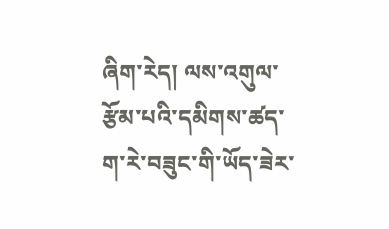ཞིག་རེད། ལས་འགུལ་རྩོམ་པའི་དམིགས་ཚད་ག་རེ་བཟུང་གི་ཡོད་ཟེར་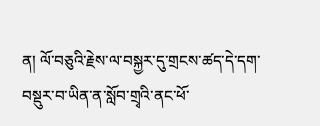ན། ལོ་བཅུའི་རྗེས་ལ་བསྐྱར་དུ་གྲངས་ཚད་དེ་དག་བསྡུར་བ་ཡིན་ན་སློབ་གྲྭའི་ནང་ཕོ་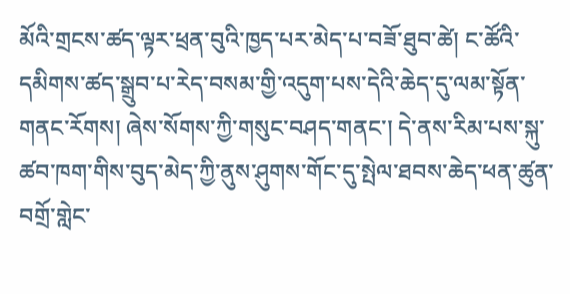མོའི་གྲངས་ཚད་ལྟར་ཕྲན་བུའི་ཁྱད་པར་མེད་པ་བཟོ་ཐུབ་ཚེ། ང་ཚོའི་དམིགས་ཚད་སྒྲུབ་པ་རེད་བསམ་གྱི་འདུག་པས་དེའི་ཆེད་དུ་ལམ་སྟོན་གནང་རོགས། ཞེས་སོགས་ཀྱི་གསུང་བཤད་གནང་། དེ་ནས་རིམ་པས་སྐུ་ཚབ་ཁག་གིས་བུད་མེད་ཀྱི་ནུས་ཤུགས་གོང་དུ་སྤེལ་ཐབས་ཆེད་ཕན་ཚུན་བགྲོ་གླེང་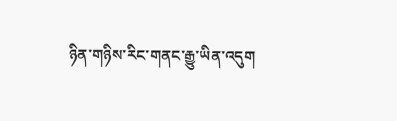ཉིན་གཉིས་རིང་གནང་རྒྱུ་ཡིན་འདུག